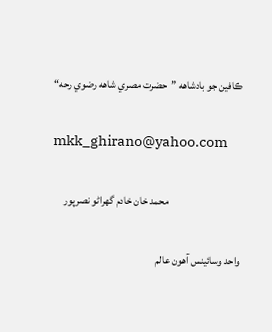ڪافين جو بادشاهه ”حضرت مصري شاهه رضوي رحه“

mkk_ghirano@yahoo.com

                                  محمد خان خادم گهراڻو نصرپور

واحد وسائينس آهون عالم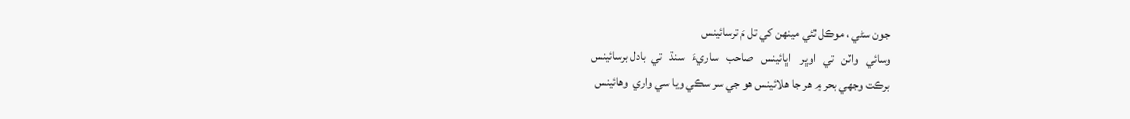جون سڻي ، موڪل ٿئي مينهن کي تل مَ ترسائينس
وسائي   واٽن   تي   اوڀر    اڀائينس   صاحب   ساريءَ   سنڌ   تي  بادل برسائينس
برڪت وجهي بحر ۾ هر جا هلائينس هو جي سر سڪي ويا سي واري  وهائينس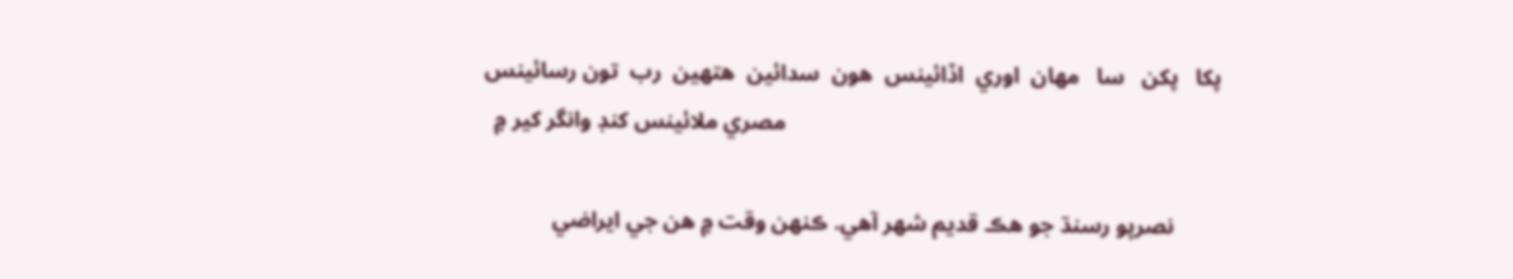پکا   پکن   سا   مهان  اوري  اڏائينس  هون  سدائين  هتهين  رب  تون رسائينس
                                                                            مصري ملائينس کنڊ وانگر کير ۾

        نصرپو رسنڌ جو هڪ قديم شهر آهي. ڪنهن وقت ۾ هن جي ايراضي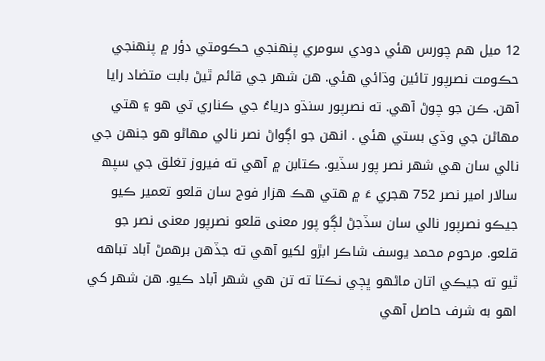12 ميل هم چورس هئي دودي سومري پنهنجي حڪومتي دؤر ۾ پنهنجي حڪومت نصرپور تائين وڌائي هئي. هن شهر جي قائم ٿيڻ بابت متضاد رايا آهن. ڪن جو چوڻ آهي. ته نصرپور سنڌو درياءُ جي ڪناري تي هو ۽ هتي مهاڻن جي وڌي بستي هئي . انهن جو اڳواڻ نصر نالي مهاڻو هو جنهن جي نالي سان هي شهر نصر پور سڏيو. ڪتابن ۾ آهي ته فيروز تغلق جي سپھ سالار امير نصر 752 هجري ءَ ۾ هتي هڪ هزار فوج سان قلعو تعمير ڪيو جيڪو نصرپور نالي سان سڏجڻ لڳو پور معنى قلعو نصرپور معنى نصر جو قلعو. مرحوم محمد يوسف شاڪر ابڙو لکيو آهي ته جڏهن برهمڻ آباد تباهه ٿيو ته جيڪي اتان ماڻهو ڀڄي نڪتا ته تن هي شهر آباد ڪيو. هن شهر کي اهو به شرف حاصل آهي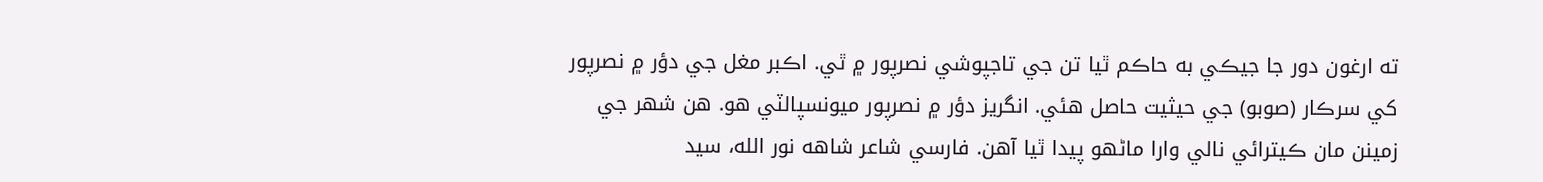ته ارغون دور جا جيڪي به حاڪم ٿيا تن جي تاجپوشي نصرپور ۾ ٿي. اڪبر مغل جي دؤر ۾ نصرپور کي سرڪار (صوبو) جي حيثيت حاصل هئي. انگريز دؤر ۾ نصرپور ميونسپالٽي هو. هن شهر جي زمينن مان ڪيترائي نالي وارا ماڻهو پيدا ٿيا آهن. فارسي شاعر شاهه نور الله، سيد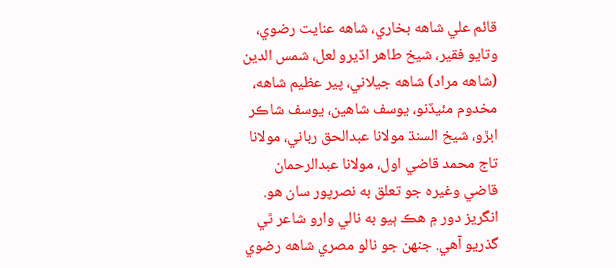قائم علي شاهه بخاري، شاهه عنايت رضوي، وتايو فقير، شيخ طاهر اڏيرو لعل، شمس الدين (شاهه مراد) شاهه جيلاني، پير عظيم شاهه، مخدوم مئيڏنو، يوسف شاهين، يوسف شاڪر ابڙو، شيخ السنڌ مولانا عبدالحق رباني، مولانا تاج محمد قاضي اول، مولانا عبدالرحمان قاضي وغيره جو تعلق به نصرپور سان هو. انگريز دور ۾ هڪ ٻيو به نالي وارو شاعر ٿي گذريو آهي. جنهن جو نالو مصري شاهه رضوي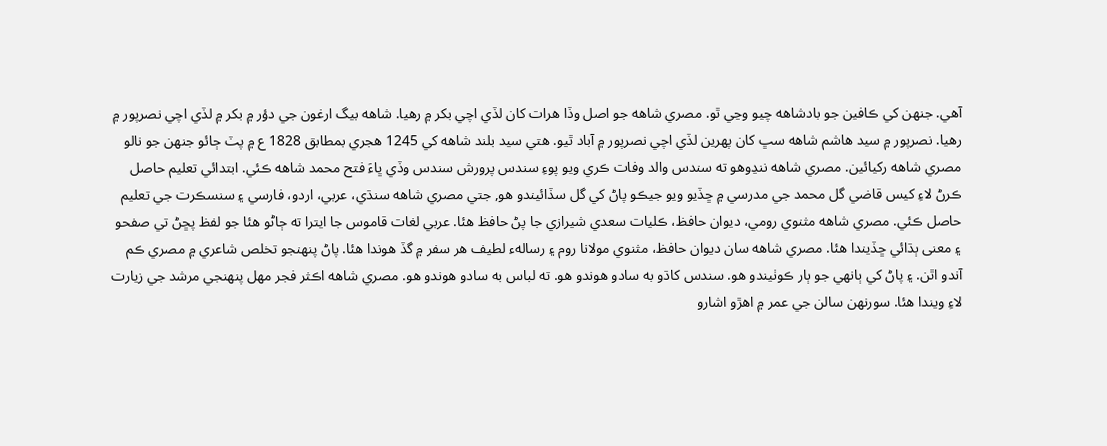آهي. جنهن کي ڪافين جو بادشاهه چيو وڃي ٿو. مصري شاهه جو اصل وڏا هرات کان لڏي اچي بکر ۾ رهيا. شاهه بيگ ارغون جي دؤر ۾ بکر ۾ لڏي اچي نصرپور ۾ رهيا. نصرپور ۾ سيد هاشم شاهه سڀ کان پهرين لڏي اچي نصرپور ۾ آباد ٿيو. هتي سيد بلند شاهه کي 1245 هجري بمطابق 1828 ع ۾ پٽ ڄائو جنهن جو نالو مصري شاهه رکيائين. مصري شاهه ننڍوهو ته سندس والد وفات ڪري ويو پوءِ سندس پرورش سندس وڏي ڀاءَ فتح محمد شاهه ڪئي. ابتدائي تعليم حاصل ڪرڻ لاءِ کيس قاضي گل محمد جي مدرسي ۾ ڇڏيو ويو جيڪو پاڻ کي گل سڏائيندو هو, جتي مصري شاهه سنڌي، عربي، اردو، فارسي ۽ سنسڪرت جي تعليم حاصل ڪئي. مصري شاهه مثنوي رومي، ديوان حافظ، ڪليات سعدي شيرازي جا پڻ حافظ هئا. عربي لغات قاموس جا ايترا ته ڄاڻو هئا جو لفظ پڇڻ تي صفحو ۽ معنى ٻڌائي ڇڏيندا هئا. مصري شاهه سان ديوان حافظ، مثنوي مولانا روم ۽ رسالهء لطيف هر سفر ۾ گڏ هوندا هئا. پاڻ پنهنجو تخلص شاعري ۾ مصري ڪم آندو اٿن. ۽ پاڻ کي ٻانهي جو ٻار ڪوٺيندو هو. سندس کاڌو به سادو هوندو هو. ته لباس به سادو هوندو هو. مصري شاهه اڪثر فجر مهل پنهنجي مرشد جي زيارت لاءِ ويندا هئا. سورنهن سالن جي عمر ۾ اهڙو اشارو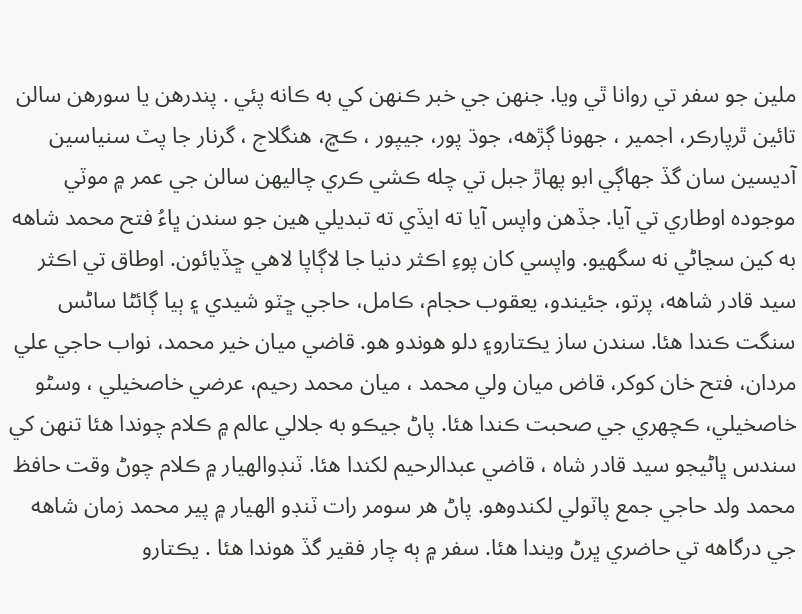ملين جو سفر تي روانا ٿي ويا. جنهن جي خبر ڪنهن کي به ڪانه پئي . پندرهن يا سورهن سالن تائين ٿرپارڪر، اجمير ، جهونا ڳڙهه، جوڌ پور، جيپور ، ڪڇ، هنگلاج ، گرنار جا پٽ سنياسين آديسين سان گڏ جهاڳي ابو پهاڙ جبل تي چله ڪشي ڪري چاليهن سالن جي عمر ۾ موٽي موجوده اوطاري تي آيا. جڏهن واپس آيا ته ايڏي ته تبديلي هين جو سندن ڀاءُ فتح محمد شاهه به کين سڃاڻي نه سگهيو. واپسي کان پوءِ اڪثر دنيا جا لاڳاپا لاهي ڇڏيائون. اوطاق تي اڪثر سيد قادر شاهه، پرتو، جئيندو، يعقوب حجام، ڪامل، حاجي ڇٽو شيدي ۽ ٻيا ڳائڻا ساڻس سنگت ڪندا هئا. سندن ساز يڪتارو۽ دلو هوندو هو. قاضي ميان خير محمد، نواب حاجي علي مردان، فتح خان کوکر، قاض ميان ولي محمد ، ميان محمد رحيم، عرضي خاصخيلي ، وسڻو خاصخيلي، ڪچهري جي صحبت ڪندا هئا. پاڻ جيڪو به جلالي عالم ۾ ڪلام چوندا هئا تنهن کي سندس ڀاڻيجو سيد قادر شاه ، قاضي عبدالرحيم لکندا هئا. ٽنڊوالهيار ۾ ڪلام چوڻ وقت حافظ محمد ولد حاجي جمع پاٽولي لکندوهو. پاڻ هر سومر رات ٽنڊو الهيار ۾ پير محمد زمان شاهه جي درگاهه تي حاضري ڀرڻ ويندا هئا. سفر ۾ ٻه چار فقير گڏ هوندا هئا . يڪتارو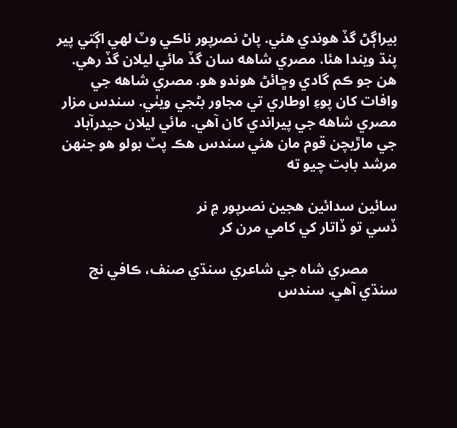بيراڳڻ گڏ هوندي هئي. پاڻ نصرپور ناڪي وٽ لهي اڳتي پير پنڌ ويندا هئا. مصري شاهه سان گڏ مائي ليلان گڏ رهي. هن جو ڪم گادي وڇائڻ هوندو هو. مصري شاهه جي وافات کان پوءِ اوطاري تي مجاور بڻجي ويٺي. سندس مزار مصري شاهه جي پيراندي کان آهي. مائي ليلان حيدرآباد جي ماڙيچن قوم مان هئي سندس هڪ پٽ بولو هو جنهن مرشد بابت چيو ته

سائين سدائين هجين نصرپور ۾ نر
ڏسي تو ڏاتار کي کامي مرن کر

        مصري شاه جي شاعري سنڌي صنف، ڪافي نج سنڌي آهي. سندس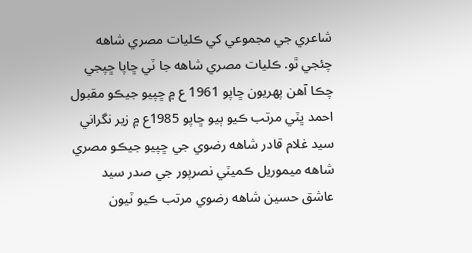شاعري جي مجموعي کي ڪليات مصري شاهه چئجي ٿو. ڪليات مصري شاهه جا ٽي ڇاپا ڇپجي چڪا آهن پهريون ڇاپو 1961 ع ۾ ڇپيو جيڪو مقبول احمد ڀٽي مرتب ڪيو ٻيو ڇاپو 1985ع ۾ زير نگراني سيد غلام قادر شاهه رضوي جي ڇپيو جيڪو مصري شاهه ميموريل ڪميٽي نصرپور جي صدر سيد عاشق حسين شاهه رضوي مرتب ڪيو ٽيون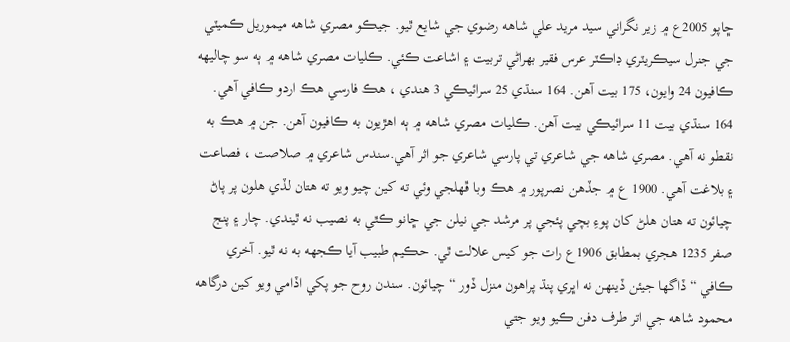ڇاپو 2005ع ۾ زير نگراني سيد مريد علي شاهه رضوي جي شايع ٿيو. جيڪو مصري شاهه ميموريل ڪميٽي جي جنرل سيڪريٽري ڊاڪٽر عرس فقير بهراڻي تربيت ۽ اشاعت ڪئي. ڪليات مصري شاهه ۾ ٻه سو چاليهه ڪافيون 24 وايون، 175 بيت آهن. 164 سنڌي 25 سرائيڪي 3 هندي ، هڪ فارسي هڪ اردو ڪافي آهي. 164 سنڌي بيت 11 سرائيڪي بيت آهن. ڪليات مصري شاهه ۾ ٻه اهڙيون به ڪافيون آهن. جن ۾ هڪ به نقطو نه آهي. مصري شاهه جي شاعري تي پارسي شاعري جو اثر آهي.سندس شاعري ۾ صلاصت ، فصاعت ۽ بلاغت آهي. 1900 ع ۾ جڏهن نصرپور ۾ هڪ وبا ڦهلجي وئي ته کين چيو ويو ته هتان لڏي هلون پر پاڻ چيائون ته هتان هلڻ کان پوءِ بچي پئجي پر مرشد جي نيلن جي ڇانو ڪٿي به نصيب نه ٿيندي. چار ۽ پنج صفر 1235 هجري بمطابق 1906ع رات جو کيس علالت ٿي. حڪيم طبيب آيا ڪجهه به نه ٿيو. آخري ڪافي “ ڏاگها جيئن ڏينهن نه اڀري پنڌ پراهون منزل ڏور “ چيائون. سندن روح جو پکي اڏامي ويو کين درگاهه محمود شاهه جي اتر طرف دفن ڪيو ويو جتي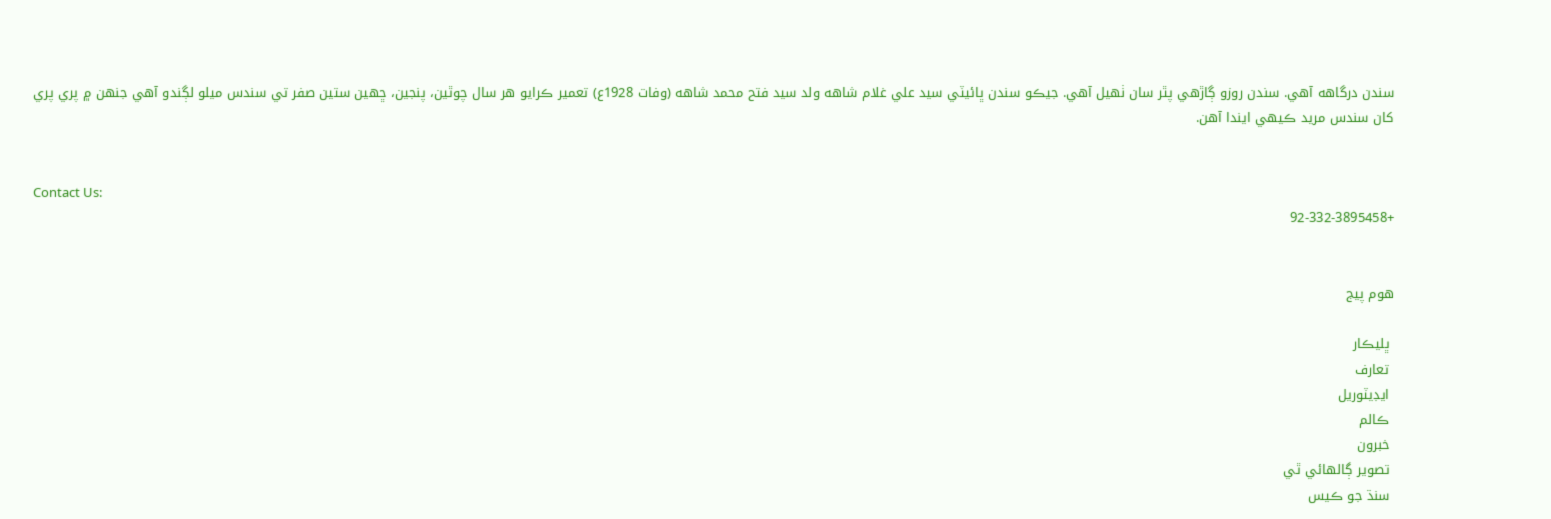سندن درگاهه آهي. سندن روزو ڳاڙهي پٿر سان ٺهيل آهي. جيڪو سندن ڀائيٽي سيد علي غلام شاهه ولد سيد فتح محمد شاهه (وفات 1928ع) تعمير ڪرايو هر سال چوٿين، پنجين، ڇهين ستين صفر تي سندس ميلو لڳندو آهي جنهن ۾ پري پري کان سندس مريد ڪيهي ايندا آهن.


Contact Us:
+92-332-3895458


هوم پيج

 ڀليڪار
 تعارف
 ايڊيٽوريل
 ڪالم
 خبرون
 تصوير ڳالهائي ٿي
 سنڌ جو ڪيس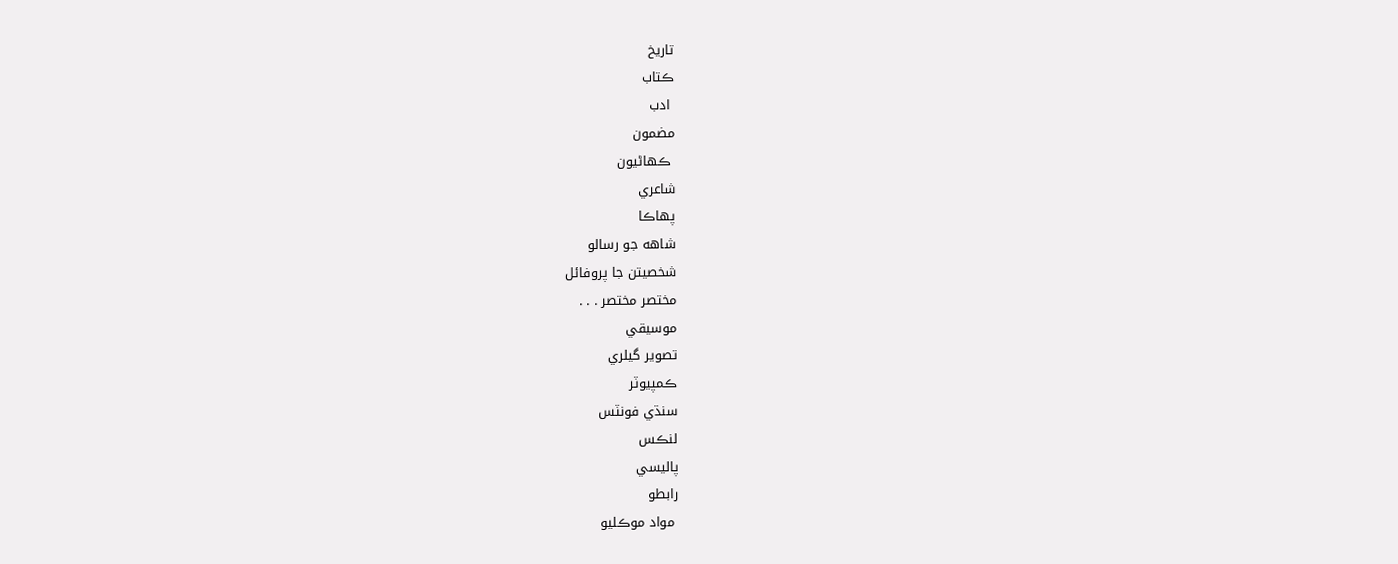تاريخ
ڪتاب
 ادب
مضمون
 ڪهاڻيون
شاعري
پهاڪا
شاهه جو رسالو
شخصيتن جا پروفائل
مختصر مختصر . . .
موسيقي
تصوير گيلري
ڪمپيوٽر
سنڌي فونٽس
لنڪس
پاليسي
رابطو
 مواد موڪليو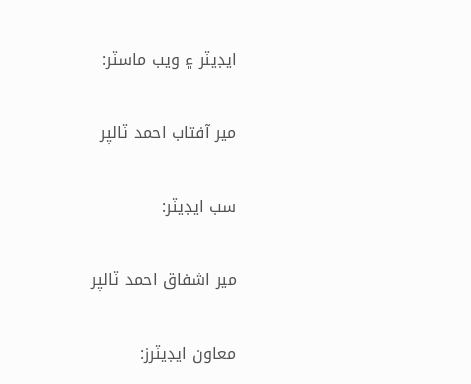ايڊيٽر ۽ ويب ماسٽر:

مير آفتاب احمد ٽالپر

سب ايڊيٽر:

مير اشفاق احمد ٽالپر

معاون ايڊيٽرز: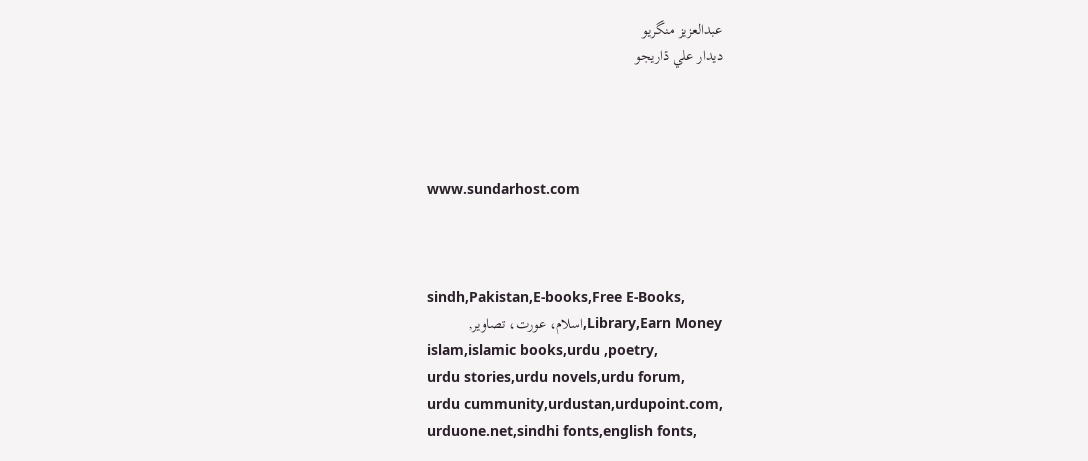عبدالعزيز منگريو
ديدار علي ڌاريجو




www.sundarhost.com



sindh,Pakistan,E-books,Free E-Books,
Library,Earn Money,اسلام، عورت، تصاوير,
islam,islamic books,urdu ,poetry,
urdu stories,urdu novels,urdu forum,
urdu cummunity,urdustan,urdupoint.com,
urduone.net,sindhi fonts,english fonts,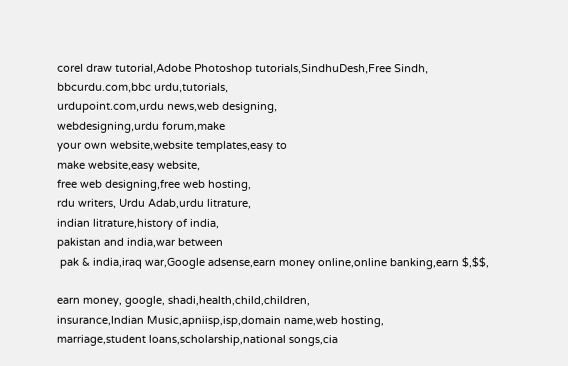corel draw tutorial,Adobe Photoshop tutorials,SindhuDesh,Free Sindh,
bbcurdu.com,bbc urdu,tutorials,
urdupoint.com,urdu news,web designing,
webdesigning,urdu forum,make
your own website,website templates,easy to
make website,easy website,
free web designing,free web hosting,
rdu writers, Urdu Adab,urdu litrature,
indian litrature,history of india,
pakistan and india,war between
 pak & india,iraq war,Google adsense,earn money online,online banking,earn $,$$,

earn money, google, shadi,health,child,children,
insurance,Indian Music,apniisp,isp,domain name,web hosting,
marriage,student loans,scholarship,national songs,cia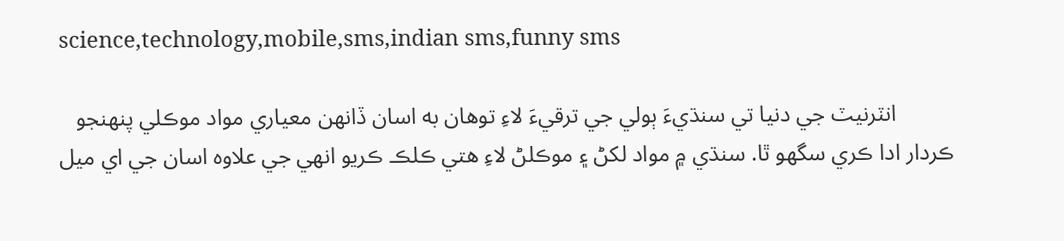science,technology,mobile,sms,indian sms,funny sms

          انٽرنيٽ جي دنيا تي سنڌيءَ ٻولي جي ترقيءَ لاءِ توهان به اسان ڏانهن معياري مواد موڪلي پنهنجو ڪردار ادا ڪري سگهو ٿا. سنڌي ۾ مواد لکڻ ۽ موڪلڻ لاءِ هتي ڪلڪ ڪريو انهي جي علاوه اسان جي اي ميل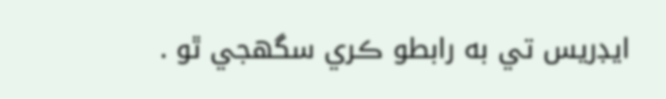ايڊريس تي به رابطو ڪري سگهجي ٿو .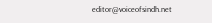editor@voiceofsindh.net